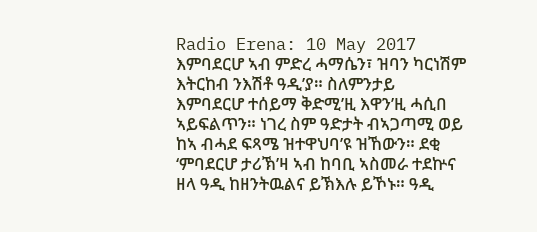Radio Erena: 10 May 2017
እምባደርሆ ኣብ ምድረ ሓማሴን፣ ዝባን ካርነሽም እትርከብ ንእሽቶ ዓዲ’ያ። ስለምንታይ እምባደርሆ ተሰይማ ቅድሚ’ዚ እዋን’ዚ ሓሲበ ኣይፍልጥን። ነገረ ስም ዓድታት ብኣጋጣሚ ወይ ከኣ ብሓደ ፍጻሜ ዝተዋህባ’ዩ ዝኸውን። ደቂ ‘ምባደርሆ ታሪኽ’ዛ ኣብ ከባቢ ኣስመራ ተደኵና ዘላ ዓዲ ከዘንትዉልና ይኽእሉ ይኾኑ። ዓዲ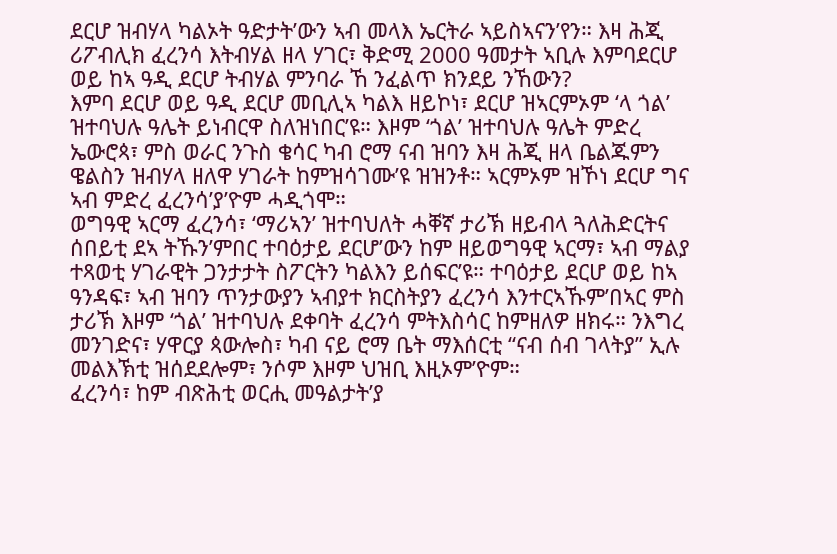ደርሆ ዝብሃላ ካልኦት ዓድታት’ውን ኣብ መላእ ኤርትራ ኣይስኣናን’የን። እዛ ሕጂ ሪፖብሊክ ፈረንሳ እትብሃል ዘላ ሃገር፣ ቅድሚ 2000 ዓመታት ኣቢሉ እምባደርሆ ወይ ከኣ ዓዲ ደርሆ ትብሃል ምንባራ ኸ ንፈልጥ ክንደይ ንኸውን?
እምባ ደርሆ ወይ ዓዲ ደርሆ መቢሊኣ ካልእ ዘይኮነ፣ ደርሆ ዝኣርምኦም ‘ላ ጎል’ ዝተባህሉ ዓሌት ይነብርዋ ስለዝነበር’ዩ። እዞም ‘ጎል’ ዝተባህሉ ዓሌት ምድረ ኤውሮጳ፣ ምስ ወራር ንጉስ ቄሳር ካብ ሮማ ናብ ዝባን እዛ ሕጂ ዘላ ቤልጁምን ዌልስን ዝብሃላ ዘለዋ ሃገራት ከምዝሳገሙ’ዩ ዝዝንቶ። ኣርምኦም ዝኾነ ደርሆ ግና ኣብ ምድረ ፈረንሳ’ያ’ዮም ሓዲጎሞ።
ወግዓዊ ኣርማ ፈረንሳ፣ ‘ማሪኣን’ ዝተባህለት ሓቐኛ ታሪኽ ዘይብላ ጓለሕድርትና ሰበይቲ ደኣ ትኹን’ምበር ተባዕታይ ደርሆ’ውን ከም ዘይወግዓዊ ኣርማ፣ ኣብ ማልያ ተጻወቲ ሃገራዊት ጋንታታት ስፖርትን ካልእን ይሰፍር’ዩ። ተባዕታይ ደርሆ ወይ ከኣ ዓንዳፍ፣ ኣብ ዝባን ጥንታውያን ኣብያተ ክርስትያን ፈረንሳ እንተርኣኹም’በኣር ምስ ታሪኽ እዞም ‘ጎል’ ዝተባህሉ ደቀባት ፈረንሳ ምትእስሳር ከምዘለዎ ዘክሩ። ንእግረ መንገድና፣ ሃዋርያ ጳውሎስ፣ ካብ ናይ ሮማ ቤት ማእሰርቲ “ናብ ሰብ ገላትያ” ኢሉ መልእኽቲ ዝሰደደሎም፣ ንሶም እዞም ህዝቢ እዚኦም’ዮም።
ፈረንሳ፣ ከም ብጽሕቲ ወርሒ መዓልታት’ያ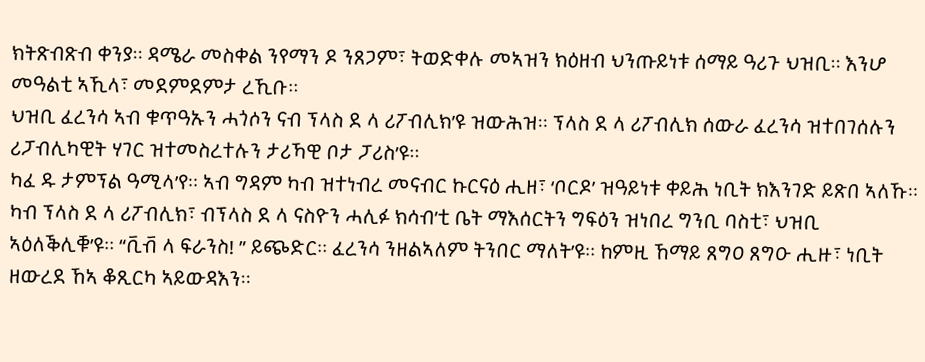ክትጽብጽብ ቀንያ። ዳሜራ መስቀል ንየማን ዶ ንጸጋም፣ ትወድቀሉ መኣዝን ክዕዘብ ህንጡይነቱ ሰማይ ዓሪጉ ህዝቢ። እንሆ መዓልቲ ኣኺላ፣ መደምደምታ ረኺቡ።
ህዝቢ ፈረንሳ ኣብ ቁጥዓኡን ሓጎሶን ናብ ፕላስ ደ ላ ሪፖብሊክ’ዩ ዝውሕዝ። ፕላስ ደ ላ ሪፖብሊክ ሰውራ ፈረንሳ ዝተበገሰሉን ሪፓብሊካዊት ሃገር ዝተመስረተሉን ታሪኻዊ ቦታ ፓሪስ’ዩ።
ካፈ ዱ ታምፕል ዓሚላ’የ። ኣብ ግዳም ካብ ዝተነብረ መናብር ኩርናዕ ሒዘ፣ ‘ቦርዶ’ ዝዓይነቱ ቀይሕ ነቢት ክእንገድ ይጽበ ኣለኹ። ካብ ፕላስ ደ ላ ሪፖብሊክ፣ ብፕላስ ደ ላ ናስዮን ሓሊፉ ክሳብ’ቲ ቤት ማእሰርትን ግፍዕን ዝነበረ ግንቢ ባስቲ፣ ህዝቢ ኣዕለቕሊቑ’ዩ። “ቪቭ ላ ፍራንስ! ” ይጭድር። ፈረንሳ ንዘልኣለም ትንበር ማለት’ዩ። ከምዚ ኸማይ ጸግዐ ጸግዑ ሒዙ፣ ነቢት ዘውረደ ኸኣ ቆጺርካ ኣይውዳእን።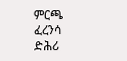ምርጫ ፈረንሳ ድሕሪ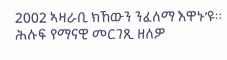2002 ኣዛራቢ ክኸውን ንፈለማ እዋኑ’ዩ። ሕሉፍ የማናዊ መርገጺ ዘለዎ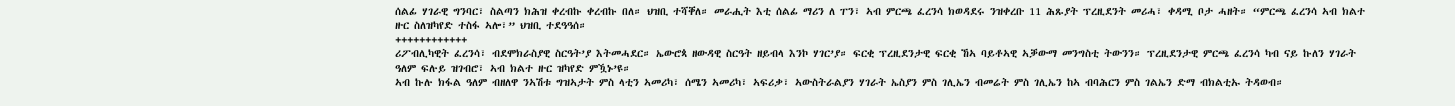ሰልፊ ሃገራዊ ግንባር፣ ስልጣን ክሕዝ ቀረብኩ ቀረብኩ በለ። ህዝቢ ተሻቐለ። መራሒት እቲ ሰልፊ ማሪን ለ ፐን፣ ኣብ ምርጫ ፈረንሳ ክወዳደሩ ንዝቀረቡ 11 ሕጹያት ፕረዚደንት መሪሓ፣ ቀዳሚ ቦታ ሓዘት። “ምርጫ ፈረንሳ ኣብ ክልተ ዙር ስለዝካየድ ተስፋ ኣሎ፣” ህዝቢ ተደዓዓሰ።
++++++++++++
ሪፖብሊካዊት ፈረንሳ፣ ብደሞክራስያዊ ስርዓት’ያ እትመሓደር። ኤውሮጳ ዘውዳዊ ስርዓት ዘይብላ እንኮ ሃገር’ያ። ፍርቂ ፕረዚደንታዊ ፍርቂ ኸኣ ባይቶኣዊ ኣቓውማ መንግስቲ ትውንን። ፕረዚደንታዊ ምርጫ ፈረንሳ ካብ ናይ ኩለን ሃገራት ዓለም ፍሉይ ዝገብሮ፣ ኣብ ክልተ ዙር ዝካየድ ምዃኑ’ዩ።
ኣብ ኩሉ ክፋል ዓለም ብዘለዋ ንኣሽቱ ግዝኣታት ምስ ላቲን ኣመሪካ፣ ሰሜን ኣመሪካ፣ ኣፍሪቃ፣ ኣውስትራልያን ሃገራት ኤስያን ምስ ገሊኤን ብመሬት ምስ ገሊኤን ከኣ ብባሕርን ምስ ገልኤን ድማ ብክልቲኡ ትዳወብ።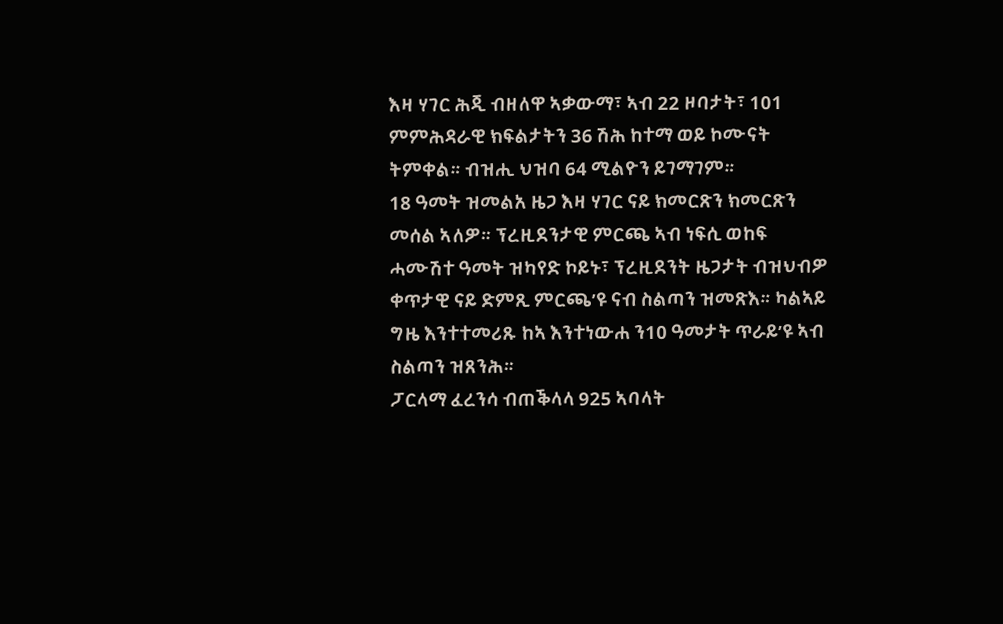እዛ ሃገር ሕጂ ብዘለዋ ኣቃውማ፣ ኣብ 22 ዞባታት፣ 101 ምምሕዳራዊ ክፍልታትን 36 ሽሕ ከተማ ወይ ኮሙናት ትምቀል። ብዝሒ ህዝባ 64 ሚልዮን ይገማገም።
18 ዓመት ዝመልአ ዜጋ እዛ ሃገር ናይ ክመርጽን ክመርጽን መሰል ኣለዎ። ፕረዚደንታዊ ምርጫ ኣብ ነፍሲ ወከፍ ሓሙሽተ ዓመት ዝካየድ ኮይኑ፣ ፕረዚደንት ዜጋታት ብዝህብዎ ቀጥታዊ ናይ ድምጺ ምርጫ’ዩ ናብ ስልጣን ዝመጽእ። ካልኣይ ግዜ እንተተመሪጹ ከኣ እንተነውሐ ን10 ዓመታት ጥራይ’ዩ ኣብ ስልጣን ዝጸንሕ።
ፓርላማ ፈረንሳ ብጠቕላላ 925 ኣባላት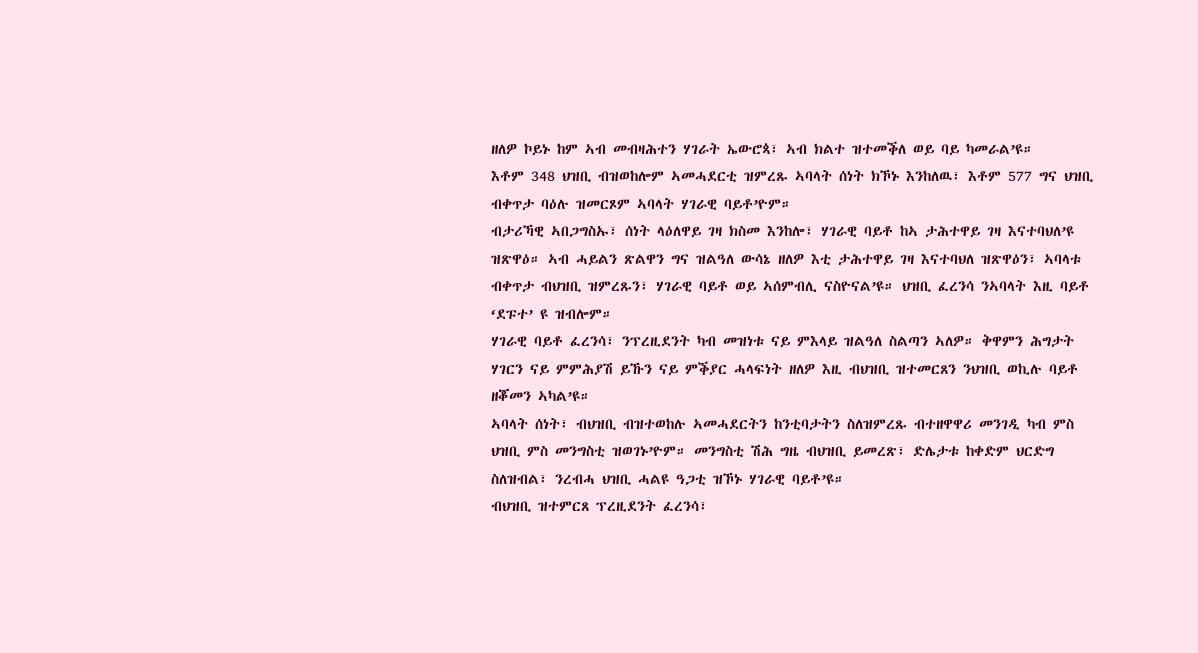ዘለዎ ኮይኑ ከም ኣብ መብዛሕተን ሃገራት ኤውሮጳ፣ ኣብ ክልተ ዝተመቕለ ወይ ባይ ካመራል’ዩ።
እቶም 348 ህዝቢ ብዝወከሎም ኣመሓደርቲ ዝምረጹ ኣባላት ሰነት ክኾኑ እንከለዉ፣ እቶም 577 ግና ህዝቢ ብቀጥታ ባዕሉ ዝመርጾም ኣባላት ሃገራዊ ባይቶ’ዮም።
ብታሪኻዊ ኣበጋግስኡ፣ ሰነት ላዕለዋይ ገዛ ክስመ እንከሎ፣ ሃገራዊ ባይቶ ከኣ ታሕተዋይ ገዛ እናተባህለ’ዩ ዝጽዋዕ። ኣብ ሓይልን ጽልዋን ግና ዝልዓለ ውሳኔ ዘለዎ እቲ ታሕተዋይ ገዛ እናተባህለ ዝጽዋዕን፣ ኣባላቱ ብቀጥታ ብህዝቢ ዝምረጹን፣ ሃገራዊ ባይቶ ወይ ኣሰምብሊ ናስዮናል’ዩ። ህዝቢ ፈረንሳ ንኣባላት እዚ ባይቶ ‘ደፑተ’ ዩ ዝብሎም።
ሃገራዊ ባይቶ ፈረንሳ፣ ንፕረዚደንት ካብ መዝነቱ ናይ ምእላይ ዝልዓለ ስልጣን ኣለዎ። ቅዋምን ሕግታት ሃገርን ናይ ምምሕያሽ ይኹን ናይ ምቕያር ሓላፍነት ዘለዎ እዚ ብህዝቢ ዝተመርጸን ንህዝቢ ወኪሉ ባይቶ ዘቖመን ኣካል’ዩ።
ኣባላት ሰነት፣ ብህዝቢ ብዝተወከሉ ኣመሓደርትን ከንቲባታትን ስለዝምረጹ ብተዘዋዋሪ መንገዲ ካብ ምስ ህዝቢ ምስ መንግስቲ ዝወገኑ’ዮም። መንግስቲ ሽሕ ግዜ ብህዝቢ ይመረጽ፣ ድሌታቱ ከቀድም ህርድግ ስለዝብል፣ ንረብሓ ህዝቢ ሓልዩ ዓጋቲ ዝኾኑ ሃገራዊ ባይቶ’ዩ።
ብህዝቢ ዝተምርጸ ፕረዚደንት ፈረንሳ፣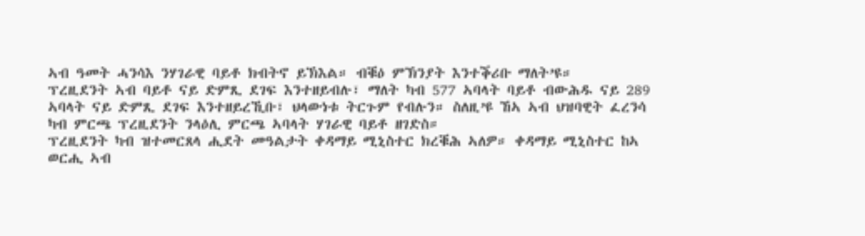ኣብ ዓመት ሓንሳእ ንሃገራዊ ባይቶ ክብትኖ ይኽእል። ብቑዕ ምኽንያት እንተቕሪቡ ማለት’ዩ።
ፕረዚደንት ኣብ ባይቶ ናይ ድምጺ ደገፍ እንተዘይብሉ፣ ማለት ካብ 577 ኣባላት ባይቶ ብውሕዱ ናይ 289 ኣባላት ናይ ድምጺ ደገፍ እንተዘይረኺቡ፣ ህላውነቱ ትርጉም የብሉን። ስለዚ’ዩ ኸኣ ኣብ ህዝባዊት ፈረንሳ ካብ ምርጫ ፕረዚደንት ንላዕሊ ምርጫ ኣባላት ሃገራዊ ባይቶ ዘገድስ።
ፕረዚደንት ካብ ዝተመርጸላ ሒደት መዓልታት ቀዳማይ ሚኒስተር ክረቑሕ ኣለዎ። ቀዳማይ ሚኒስተር ከኣ ወርሒ ኣብ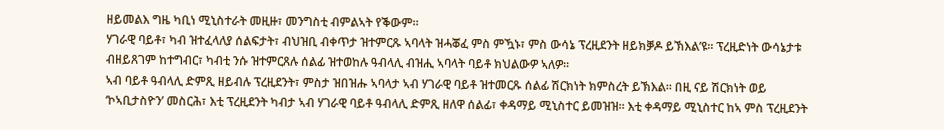ዘይመልእ ግዜ ካቢነ ሚኒስተራት መዚዙ፣ መንግስቲ ብምልኣት የቕውም።
ሃገራዊ ባይቶ፣ ካብ ዝተፈላለያ ሰልፍታት፣ ብህዝቢ ብቀጥታ ዝተምርጹ ኣባላት ዝሓቖፈ ምስ ምዃኑ፣ ምስ ውሳኔ ፕረዚደንት ዘይክቓዶ ይኽእል’ዩ። ፕረዚድነት ውሳኔታቱ ብዘይጸገም ከተግብር፣ ካብቲ ንሱ ዝተምርጸሉ ሰልፊ ዝተወከሉ ዓብላሊ ብዝሒ ኣባላት ባይቶ ክህልውዎ ኣለዎ።
ኣብ ባይቶ ዓብላሊ ድምጺ ዘይብሉ ፕረዚደንት፣ ምስታ ዝበዝሑ ኣባላታ ኣብ ሃገራዊ ባይቶ ዝተመርጹ ሰልፊ ሽርክነት ክምስረት ይኽእል። በዚ ናይ ሽርክነት ወይ ‘ኮኣቢታስዮን’ መስርሕ፣ እቲ ፕረዚደንት ካብታ ኣብ ሃገራዊ ባይቶ ዓብላሊ ድምጺ ዘለዋ ሰልፊ፣ ቀዳማይ ሚኒስተር ይመዝዝ። እቲ ቀዳማይ ሚኒስተር ከኣ ምስ ፕረዚደንት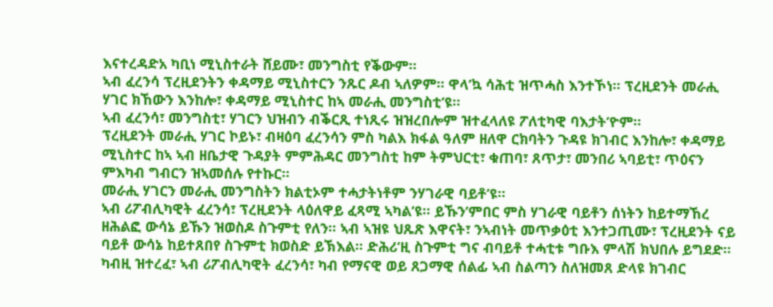እናተረዳድአ ካቢነ ሚኒስተራት ሸይሙ፣ መንግስቲ የቕውም።
ኣብ ፈረንሳ ፕረዚደንትን ቀዳማይ ሚኒስተርን ንጹር ዶብ ኣለዎም። ዋላ’ኳ ሳሕቲ ዝጥሓስ እንተኾነ። ፕረዚደንት መራሒ ሃገር ክኸውን እንከሎ፣ ቀዳማይ ሚኒስተር ከኣ መራሒ መንግስቲ’ዩ።
ኣብ ፈረንሳ፣ መንግስቲ፣ ሃገርን ህዝብን ብቕርጺ ተነጺሩ ዝዝረበሎም ዝተፈላለዩ ፖለቲካዊ ባእታት’ዮም።
ፕረዚደንት መራሒ ሃገር ኮይኑ፣ ብዛዕባ ፈረንሳን ምስ ካልእ ክፋል ዓለም ዘለዋ ርክባትን ጉዳዩ ክገብር እንከሎ፣ ቀዳማይ ሚኒስተር ከኣ ኣብ ዘቤታዊ ጉዳያት ምምሕዳር መንግስቲ ከም ትምህርቲ፣ ቁጠባ፣ ጸጥታ፣ መንበሪ ኣባይቲ፣ ጥዕናን ምእካብ ግብርን ዝኣመሰሉ የተኩር።
መራሒ ሃገርን መራሒ መንግስትን ክልቲኦም ተሓታትነቶም ንሃገራዊ ባይቶ’ዩ።
ኣብ ሪፖብሊካዊት ፈረንሳ፣ ፕረዚደንት ላዕለዋይ ፈጻሚ ኣካል’ዩ። ይኹን’ምበር ምስ ሃገራዊ ባይቶን ሰነትን ከይተማኸረ ዘሕልፎ ውሳኔ ይኹን ዝወስዶ ስጉምቲ የለን። ኣብ ኣዝዩ ህጹጽ እዋናት፣ ንኣብነት መጥቃዕቲ እንተጋጢሙ፣ ፕረዚደንት ናይ ባይቶ ውሳኔ ከይተጸበየ ስጉምቲ ክወስድ ይኽእል። ድሕሪ’ዚ ስጉምቲ ግና ብባይቶ ተሓቲቱ ግቡእ ምላሽ ክህበሉ ይግደድ። ካብዚ ዝተረፈ፣ ኣብ ሪፖብሊካዊት ፈረንሳ፣ ካብ የማናዊ ወይ ጸጋማዊ ሰልፊ ኣብ ስልጣን ስለዝመጸ ድላዩ ክገብር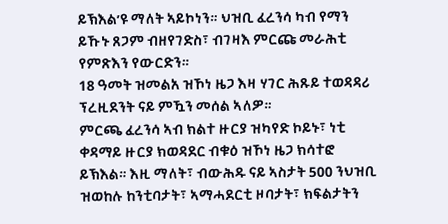ይኽእል’ዩ ማለት ኣይኮነን። ህዝቢ ፈረንሳ ካብ የማን ይኹኑ ጸጋም ብዘየገድስ፣ ብገዛእ ምርጩ መራሕቲ የምጽእን የውርድን።
18 ዓመት ዝመልአ ዝኾነ ዜጋ እዛ ሃገር ሕጹይ ተወዳዳሪ ፕረዚደንት ናይ ምዃን መሰል ኣለዎ።
ምርጫ ፈረንሳ ኣብ ክልተ ዙርያ ዝካየድ ኮይኑ፣ ነቲ ቀዳማይ ዙርያ ክወዳደር ብቁዕ ዝኾነ ዜጋ ክሳተፎ ይኽእል። እዚ ማለት፣ ብውሕዱ ናይ ኣስታት 500 ንህዝቢ ዝወከሉ ከንቲባታት፣ ኣማሓደርቲ ዞባታት፣ ክፍልታትን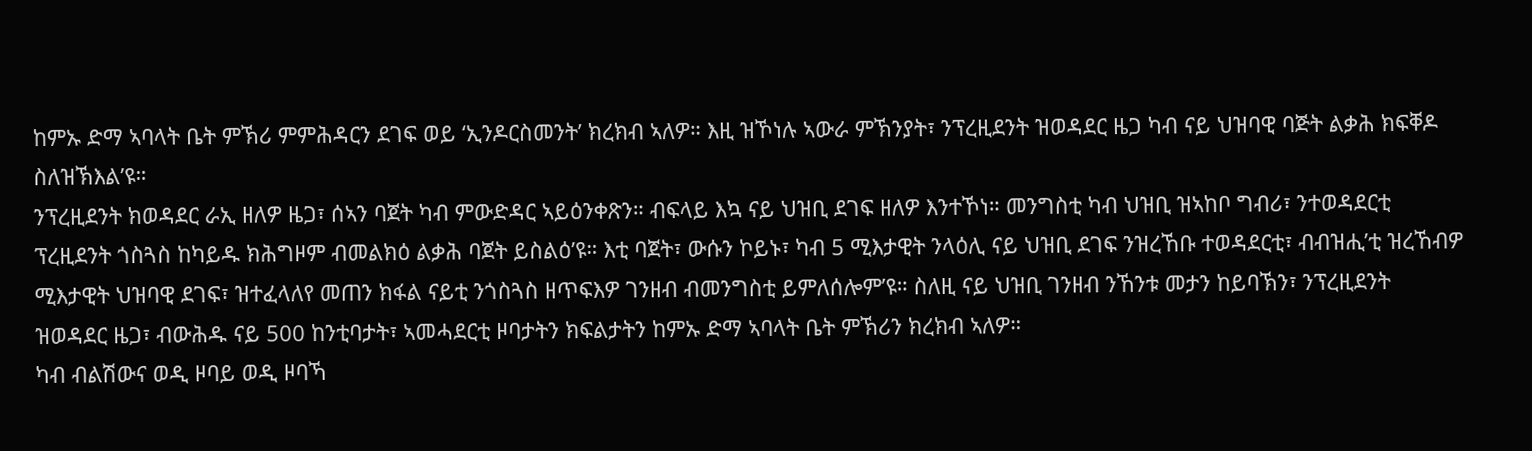ከምኡ ድማ ኣባላት ቤት ምኽሪ ምምሕዳርን ደገፍ ወይ ‘ኢንዶርስመንት’ ክረክብ ኣለዎ። እዚ ዝኾነሉ ኣውራ ምኽንያት፣ ንፕረዚደንት ዝወዳደር ዜጋ ካብ ናይ ህዝባዊ ባጅት ልቃሕ ክፍቐዶ ስለዝኽእል’ዩ።
ንፕረዚደንት ክወዳደር ራኢ ዘለዎ ዜጋ፣ ሰኣን ባጀት ካብ ምውድዳር ኣይዕንቀጽን። ብፍላይ እኳ ናይ ህዝቢ ደገፍ ዘለዎ እንተኾነ። መንግስቲ ካብ ህዝቢ ዝኣከቦ ግብሪ፣ ንተወዳደርቲ ፕረዚደንት ጎስጓስ ከካይዱ ክሕግዞም ብመልክዕ ልቃሕ ባጀት ይስልዕ’ዩ። እቲ ባጀት፣ ውሱን ኮይኑ፣ ካብ 5 ሚእታዊት ንላዕሊ ናይ ህዝቢ ደገፍ ንዝረኸቡ ተወዳደርቲ፣ ብብዝሒ’ቲ ዝረኸብዎ ሚእታዊት ህዝባዊ ደገፍ፣ ዝተፈላለየ መጠን ክፋል ናይቲ ንጎስጓስ ዘጥፍእዎ ገንዘብ ብመንግስቲ ይምለሰሎም’ዩ። ስለዚ ናይ ህዝቢ ገንዘብ ንኸንቱ መታን ከይባኽን፣ ንፕረዚደንት ዝወዳደር ዜጋ፣ ብውሕዱ ናይ 500 ከንቲባታት፣ ኣመሓደርቲ ዞባታትን ክፍልታትን ከምኡ ድማ ኣባላት ቤት ምኽሪን ክረክብ ኣለዎ።
ካብ ብልሽውና ወዲ ዞባይ ወዲ ዞባኻ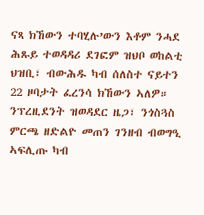ናጻ ክኸውን ተባሂሉ’ውን እቶም ንሓደ ሕጹይ ተወዳዳሪ ደገፎም ዝህቦ ወከልቲ ህዝቢ፣ ብውሕዱ ካብ ሰለስተ ናይተን 22 ዞባታት ፈረንሳ ክኸውን ኣለዎ።
ንፕረዚደንት ዝወዳደር ዜጋ፣ ንጎስጓስ ምርጫ ዘድልዮ መጠን ገንዘብ ብወግዒ ኣፍሊጡ ካብ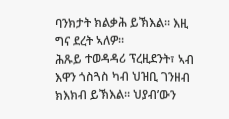ባንክታት ክልቃሕ ይኽእል። እዚ ግና ደረት ኣለዎ።
ሕጹይ ተወዳዳሪ ፕረዚደንት፣ ኣብ እዋን ጎስጓስ ካብ ህዝቢ ገንዘብ ክእክብ ይኽእል። ህያብ’ውን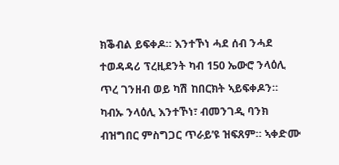ክቕብል ይፍቀዶ። እንተኾነ ሓደ ሰብ ንሓደ ተወዳዳሪ ፕረዚደንት ካብ 150 ኤውሮ ንላዕሊ ጥረ ገንዘብ ወይ ካሽ ከበርክት ኣይፍቀዶን። ካብኡ ንላዕሊ እንተኾነ፣ ብመንገዲ ባንክ ብዝግበር ምስግጋር ጥራይ’ዩ ዝፍጸም። ኣቀድሙ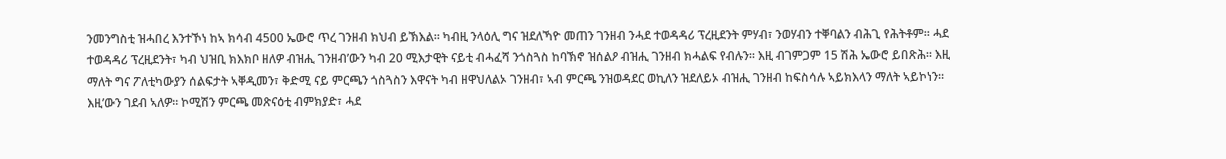ንመንግስቲ ዝሓበረ እንተኾነ ከኣ ክሳብ 4500 ኤውሮ ጥረ ገንዘብ ክህብ ይኽእል። ካብዚ ንላዕሊ ግና ዝደለኻዮ መጠን ገንዘብ ንሓደ ተወዳዳሪ ፕረዚደንት ምሃብ፣ ንወሃብን ተቐባልን ብሕጊ የሕትቶም። ሓደ ተወዳዳሪ ፕረዚደንት፣ ካብ ህዝቢ ክእክቦ ዘለዎ ብዝሒ ገንዘብ’ውን ካብ 20 ሚእታዊት ናይቲ ብሓፈሻ ንጎስጓስ ከባኽኖ ዝሰልዖ ብዝሒ ገንዘብ ክሓልፍ የብሉን። እዚ ብገምጋም 15 ሽሕ ኤውሮ ይበጽሕ። እዚ ማለት ግና ፖለቲካውያን ሰልፍታት ኣቐዲመን፣ ቅድሚ ናይ ምርጫን ጎስጓስን እዋናት ካብ ዘዋህለልኦ ገንዘብ፣ ኣብ ምርጫ ንዝወዳደር ወኪለን ዝደለይኦ ብዝሒ ገንዘብ ከፍስሳሉ ኣይክእላን ማለት ኣይኮነን። እዚ’ውን ገደብ ኣለዎ። ኮሚሽን ምርጫ መጽናዕቲ ብምክያድ፣ ሓደ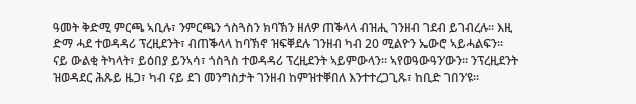ዓመት ቅድሚ ምርጫ ኣቢሉ፣ ንምርጫን ጎስጓስን ክባኽን ዘለዎ ጠቕላላ ብዝሒ ገንዘብ ገደብ ይገብረሉ። እዚ ድማ ሓደ ተወዳዳሪ ፕረዚደንት፣ ብጠቕላላ ከባኽኖ ዝፍቐደሉ ገንዘብ ካብ 20 ሚልዮን ኤውሮ ኣይሓልፍን።
ናይ ውልቂ ትካላት፣ ይዕበያ ይንኣሳ፣ ጎስጓስ ተወዳዳሪ ፕረዚደንት ኣይምውላን። ኣየወዓውዓን’ውን። ንፕረዚደንት ዝወዳደር ሕጹይ ዜጋ፣ ካብ ናይ ደገ መንግስታት ገንዘብ ከምዝተቐበለ እንተተረጋጊጹ፣ ከቢድ ገበን’ዩ።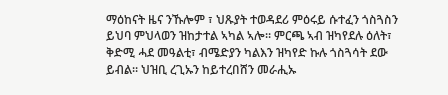ማዕከናት ዜና ንኹሎም ፣ ህጹያት ተወዳደሪ ምዕሩይ ሱተፈን ጎስጓስን ይህባ ምህላወን ዝከታተል ኣካል ኣሎ። ምርጫ ኣብ ዝካየደሉ ዕለት፣ ቅድሚ ሓደ መዓልቲ፣ ብሜድያን ካልእን ዝካየድ ኩሉ ጎስጓሳት ደው ይብል። ህዝቢ ረጊኡን ከይተረበሸን መራሒኡ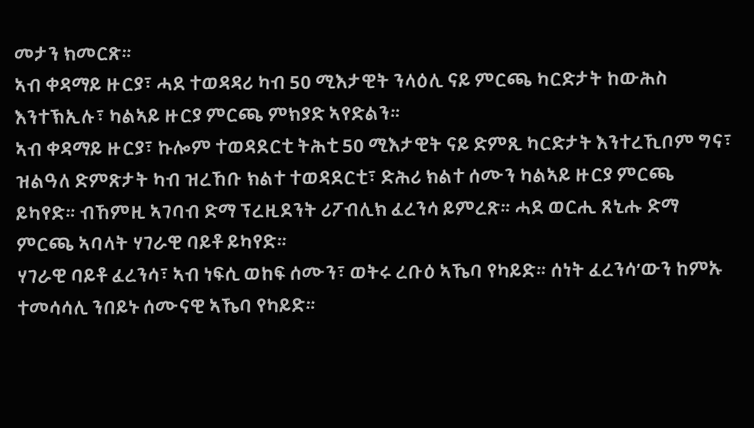መታን ክመርጽ።
ኣብ ቀዳማይ ዙርያ፣ ሓደ ተወዳዳሪ ካብ 50 ሚእታዊት ንላዕሊ ናይ ምርጫ ካርድታት ከውሕስ እንተኽኢሉ፣ ካልኣይ ዙርያ ምርጫ ምክያድ ኣየድልን።
ኣብ ቀዳማይ ዙርያ፣ ኩሎም ተወዳደርቲ ትሕቲ 50 ሚእታዊት ናይ ድምጺ ካርድታት እንተረኺቦም ግና፣ ዝልዓለ ድምጽታት ካብ ዝረኸቡ ክልተ ተወዳደርቲ፣ ድሕሪ ክልተ ሰሙን ካልኣይ ዙርያ ምርጫ ይካየድ። ብኸምዚ ኣገባብ ድማ ፕረዚደንት ሪፖብሊክ ፈረንሳ ይምረጽ። ሓደ ወርሒ ጸኒሑ ድማ ምርጫ ኣባላት ሃገራዊ ባይቶ ይካየድ።
ሃገራዊ ባይቶ ፈረንሳ፣ ኣብ ነፍሲ ወከፍ ሰሙን፣ ወትሩ ረቡዕ ኣኼባ የካይድ። ሰነት ፈረንሳ’ውን ከምኡ ተመሳሳሊ ንበይኑ ሰሙናዊ ኣኼባ የካይድ።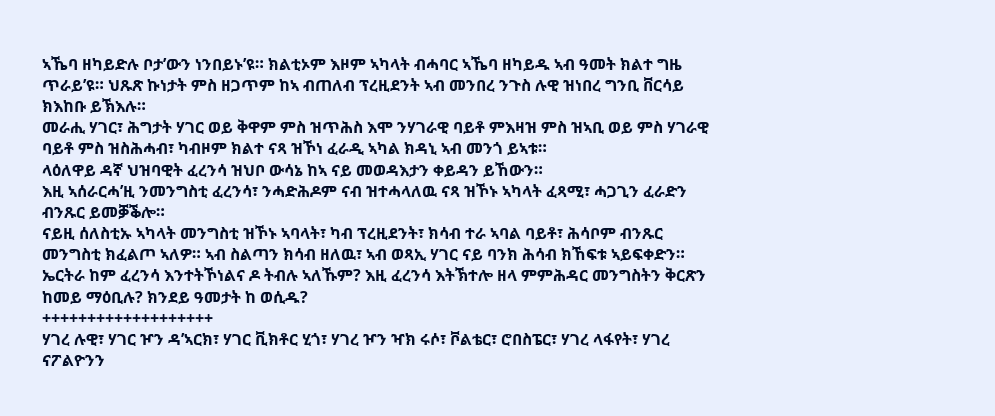ኣኼባ ዘካይድሉ ቦታ’ውን ነንበይኑ’ዩ። ክልቲኦም እዞም ኣካላት ብሓባር ኣኼባ ዘካይዱ ኣብ ዓመት ክልተ ግዜ ጥራይ’ዩ። ህጹጽ ኩነታት ምስ ዘጋጥም ከኣ ብጠለብ ፕረዚደንት ኣብ መንበረ ንጉስ ሉዊ ዝነበረ ግንቢ ቨርሳይ ክእከቡ ይኽእሉ።
መራሒ ሃገር፣ ሕግታት ሃገር ወይ ቅዋም ምስ ዝጥሕስ እሞ ንሃገራዊ ባይቶ ምእዛዝ ምስ ዝኣቢ ወይ ምስ ሃገራዊ ባይቶ ምስ ዝስሕሓብ፣ ካብዞም ክልተ ናጻ ዝኾነ ፈራዲ ኣካል ክዳኒ ኣብ መንጎ ይኣቱ።
ላዕለዋይ ዳኛ ህዝባዊት ፈረንሳ ዝህቦ ውሳኔ ከኣ ናይ መወዳእታን ቀይዳን ይኸውን።
እዚ ኣሰራርሓ’ዚ ንመንግስቲ ፈረንሳ፣ ንሓድሕዶም ናብ ዝተሓላለዉ ናጻ ዝኾኑ ኣካላት ፈጻሚ፣ ሓጋጊን ፈራድን ብንጹር ይመቓቕሎ።
ናይዚ ሰለስቲኡ ኣካላት መንግስቲ ዝኾኑ ኣባላት፣ ካብ ፕረዚደንት፣ ክሳብ ተራ ኣባል ባይቶ፣ ሕሳቦም ብንጹር መንግስቲ ክፈልጦ ኣለዎ። ኣብ ስልጣን ክሳብ ዘለዉ፣ ኣብ ወጻኢ ሃገር ናይ ባንክ ሕሳብ ክኸፍቱ ኣይፍቀድን።
ኤርትራ ከም ፈረንሳ እንተትኾነልና ዶ ትብሉ ኣለኹም? እዚ ፈረንሳ እትኽተሎ ዘላ ምምሕዳር መንግስትን ቅርጽን ከመይ ማዕቢሉ? ክንደይ ዓመታት ከ ወሲዱ?
+++++++++++++++++++
ሃገረ ሉዊ፣ ሃገር ዦን ዳ’ኣርክ፣ ሃገር ቪክቶር ሂጎ፣ ሃገረ ዦን ዣክ ሩሶ፣ ቮልቴር፣ ሮበስፔር፣ ሃገረ ላፋየት፣ ሃገረ ናፖልዮንን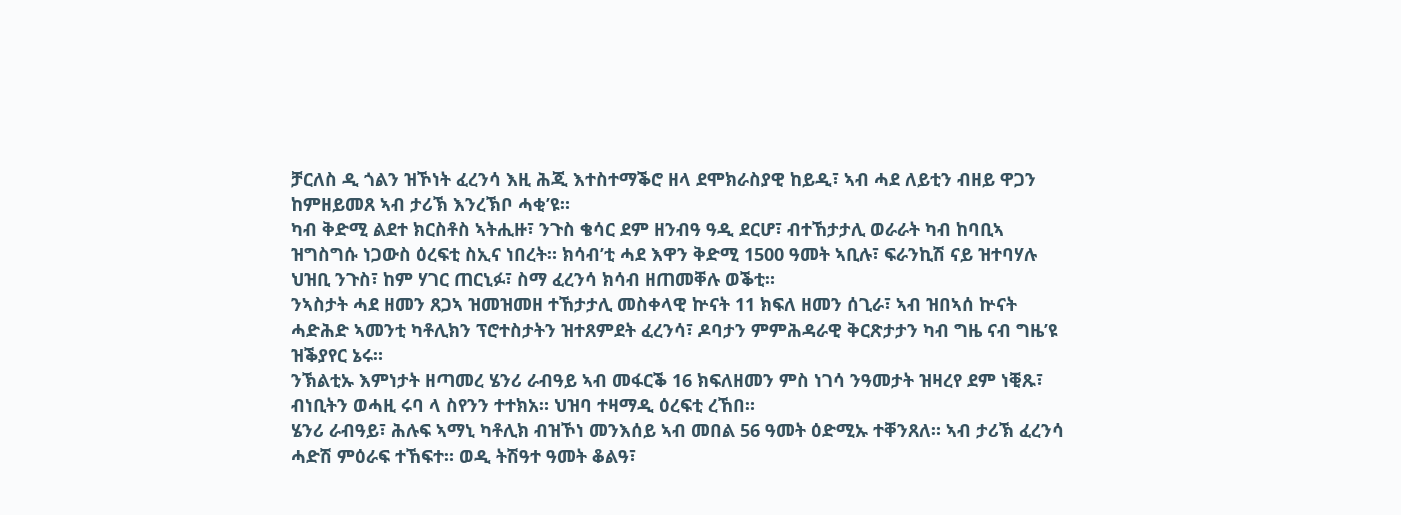ቻርለስ ዲ ጎልን ዝኾነት ፈረንሳ እዚ ሕጂ እተስተማቕሮ ዘላ ደሞክራስያዊ ከይዲ፣ ኣብ ሓደ ለይቲን ብዘይ ዋጋን ከምዘይመጸ ኣብ ታሪኽ እንረኽቦ ሓቂ’ዩ።
ካብ ቅድሚ ልደተ ክርስቶስ ኣትሒዙ፣ ንጉስ ቄሳር ደም ዘንብዓ ዓዲ ደርሆ፣ ብተኸታታሊ ወራራት ካብ ከባቢኣ ዝግስግሱ ነጋውስ ዕረፍቲ ስኢና ነበረት። ክሳብ’ቲ ሓደ እዋን ቅድሚ 1500 ዓመት ኣቢሉ፣ ፍራንኪሽ ናይ ዝተባሃሉ ህዝቢ ንጉስ፣ ከም ሃገር ጠርኒፉ፣ ስማ ፈረንሳ ክሳብ ዘጠመቐሉ ወቕቲ።
ንኣስታት ሓደ ዘመን ጸጋኣ ዝመዝመዘ ተኸታታሊ መስቀላዊ ኵናት 11 ክፍለ ዘመን ሰጊራ፣ ኣብ ዝበኣሰ ኵናት ሓድሕድ ኣመንቲ ካቶሊክን ፕሮተስታትን ዝተጸምደት ፈረንሳ፣ ዶባታን ምምሕዳራዊ ቅርጽታታን ካብ ግዜ ናብ ግዜ’ዩ ዝቕያየር ኔሩ።
ንኽልቲኡ እምነታት ዘጣመረ ሄንሪ ራብዓይ ኣብ መፋርቕ 16 ክፍለዘመን ምስ ነገሳ ንዓመታት ዝዛረየ ደም ነቒጹ፣ ብነቢትን ወሓዚ ሩባ ላ ስየንን ተተክአ። ህዝባ ተዛማዲ ዕረፍቲ ረኸበ።
ሄንሪ ራብዓይ፣ ሕሉፍ ኣማኒ ካቶሊክ ብዝኾነ መንእሰይ ኣብ መበል 56 ዓመት ዕድሚኡ ተቐንጸለ። ኣብ ታሪኽ ፈረንሳ ሓድሽ ምዕራፍ ተኸፍተ። ወዲ ትሽዓተ ዓመት ቆልዓ፣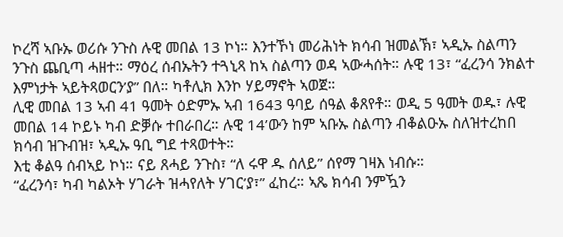ኮረሻ ኣቡኡ ወሪሱ ንጉስ ሉዊ መበል 13 ኮነ። እንተኾነ መሪሕነት ክሳብ ዝመልኽ፣ ኣዲኡ ስልጣን ንጉስ ጨቢጣ ሓዘተ። ማዕረ ሰብኡትን ተጓኒጻ ከኣ ስልጣን ወዳ ኣውሓሰት። ሉዊ 13፣ “ፈረንሳ ንክልተ እምነታት ኣይትጻወርን’ያ” በለ። ካቶሊክ እንኮ ሃይማኖት ኣወጀ።
ሊዊ መበል 13 ኣብ 41 ዓመት ዕድምኡ ኣብ 1643 ዓባይ ሰዓል ቆጸየቶ። ወዲ 5 ዓመት ወዱ፣ ሉዊ መበል 14 ኮይኑ ካብ ድቓሱ ተበራበረ። ሉዊ 14’ውን ከም ኣቡኡ ስልጣን ብቆልዑኡ ስለዝተረከበ ክሳብ ዝጉብዝ፣ ኣዲኡ ዓቢ ግደ ተጻወተት።
እቲ ቆልዓ ሰብኣይ ኮነ። ናይ ጸሓይ ንጉስ፣ “ለ ሩዋ ዱ ሰለይ” ሰየማ ገዛእ ነብሱ።
“ፈረንሳ፣ ካብ ካልኦት ሃገራት ዝሓየለት ሃገር’ያ፣” ፈከረ። ኣጼ ክሳብ ንምዃን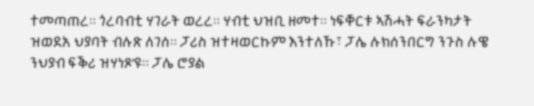ተመጣጠረ። ጎረባብቲ ሃገራት ወረረ። ሃብቲ ህዝቢ ዘመተ። ነፍቐርቱ ኣሽሓት ፍራንካታት ዝወደአ ህያባት ብሉጽ ለገሰ። ፓሪስ ዝተዛወርኩም እንተለኹ፣ ፓሌ ሉክሰንበርግ ንጉስ ሉዌ ንህያብ ፍቕሪ ዝሃነጾ’ዩ። ፓሌ ሮያል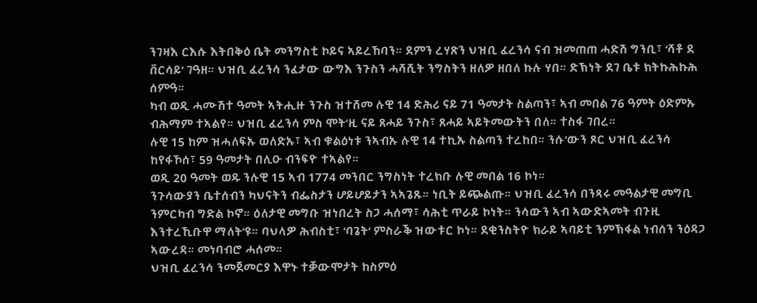ንገዛእ ርእሱ እትበቅዕ ቤት መንግስቲ ኮይና ኣይረኸባን። ደምን ረሃጽን ህዝቢ ፈረንሳ ናብ ዝመጠጠ ሓድሽ ግንቢ፣ ‘ሻቶ ደ ቨርሳይ’ ገዓዘ። ህዝቢ ፈረንሳ ንፈታው ውግእ ንጉስን ሓሻሺት ንግስትን ዘለዎ ዘበለ ኩሉ ሃበ። ድኽነት ደገ ቤቱ ክትኩሕኩሕ ሰምዓ።
ካብ ወዲ ሓሙሽተ ዓመት ኣትሒዙ ንጉስ ዝተሸመ ሉዊ 14 ድሕሪ ናይ 71 ዓመታት ስልጣን፣ ኣብ መበል 76 ዓምት ዕድምኡ ብሕማም ተኣልየ። ህዝቢ ፈረንሳ ምስ ሞት’ዚ ናይ ጸሓይ ንጉስ፣ ጸሓይ ኣይትመውትን በለ። ተስፋ ገበረ።
ሉዊ 15 ከም ዝሓለፍኡ ወለድኡ፣ ኣብ ቁልዕነቱ ንኣብኡ ሉዊ 14 ተኪኡ ስልጣን ተረከበ። ንሱ’ውን ጾር ህዝቢ ፈረንሳ ከየፋኾሰ፣ 59 ዓመታት በሊዑ ብንፍዮ ተኣልየ።
ወዲ 20 ዓመት ወዱ ንሉዊ 15 ኣብ 1774 መንበር ንግስነት ተረክቡ ሉዊ መበል 16 ኮነ።
ንጉሳውያን ቤተሰብን ካህናትን ብፌስታን ሆይሆይታን ኣኣጌጹ። ነቢት ይጭልጡ። ህዝቢ ፈረንሳ በንጻሩ መዓልታዊ መግቢ ንምርካብ ግድል ኮኖ። ዕለታዊ መግቡ ዝነበረት ስጋ ሓሰማ፣ ሳሕቲ ጥራይ ኮነት። ንሳውን ኣብ ኣውድኣመት ብጉዚ እንተረኺቡዋ ማለት’ዩ። ባህላዎ ሕብስቲ፣ ‘ባጌት’ ምስራቕ ዝውቱር ኮነ። ደቂንስትዮ ክራይ ኣባይቲ ንምኽፋል ነብሰን ንዕዳጋ ኣውረዳ። መነባብሮ ሓሰመ።
ህዝቢ ፈረንሳ ንመጀመርያ እዋኑ ተቓውሞታት ከስምዕ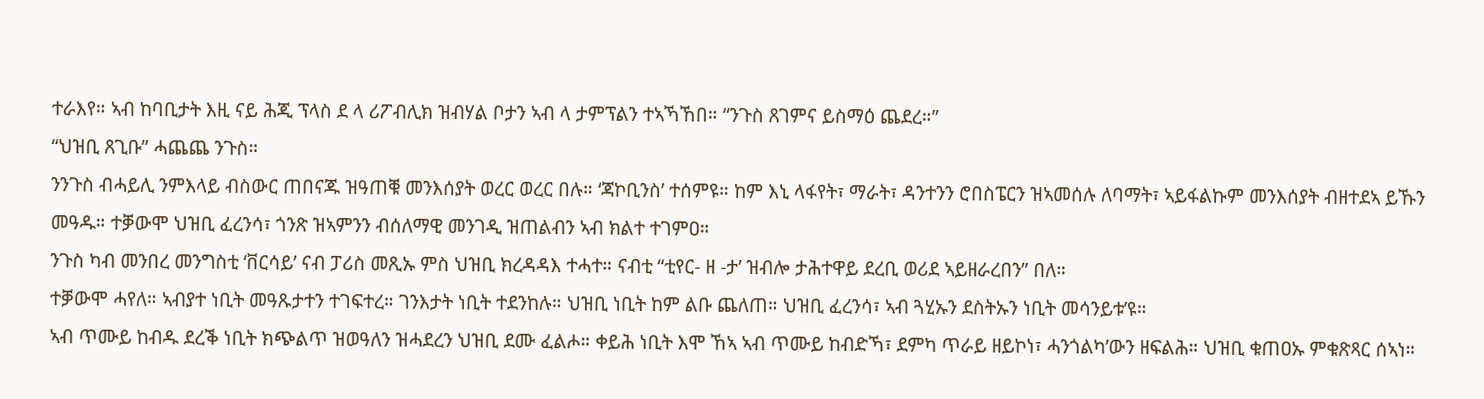ተራእየ። ኣብ ከባቢታት እዚ ናይ ሕጂ ፕላስ ደ ላ ሪፖብሊክ ዝብሃል ቦታን ኣብ ላ ታምፕልን ተኣኻኸበ። “ንጉስ ጸገምና ይስማዕ ጨደረ።”
“ህዝቢ ጸጊቡ” ሓጨጨ ንጉስ።
ንንጉስ ብሓይሊ ንምእላይ ብስውር ጠበናጁ ዝዓጠቑ መንእሰያት ወረር ወረር በሉ። ‘ጃኮቢንስ’ ተሰምዩ። ከም እኒ ላፋየት፣ ማራት፣ ዳንተንን ሮበስፔርን ዝኣመሰሉ ለባማት፣ ኣይፋልኩም መንእሰያት ብዘተደኣ ይኹን መዓዱ። ተቓውሞ ህዝቢ ፈረንሳ፣ ጎንጽ ዝኣምንን ብሰለማዊ መንገዲ ዝጠልብን ኣብ ክልተ ተገምዐ።
ንጉስ ካብ መንበረ መንግስቲ ‘ቨርሳይ’ ናብ ፓሪስ መጺኡ ምስ ህዝቢ ክረዳዳእ ተሓተ። ናብቲ “ቲየር- ዘ -ታ’ ዝብሎ ታሕተዋይ ደረቢ ወሪደ ኣይዘራረበን” በለ።
ተቓውሞ ሓየለ። ኣብያተ ነቢት መዓጹታተን ተገፍተረ። ገንእታት ነቢት ተደንከሉ። ህዝቢ ነቢት ከም ልቡ ጨለጠ። ህዝቢ ፈረንሳ፣ ኣብ ጓሂኡን ደስትኡን ነቢት መሳንይቱ’ዩ።
ኣብ ጥሙይ ከብዱ ደረቕ ነቢት ክጭልጥ ዝወዓለን ዝሓደረን ህዝቢ ደሙ ፈልሖ። ቀይሕ ነቢት እሞ ኸኣ ኣብ ጥሙይ ከብድኻ፣ ደምካ ጥራይ ዘይኮነ፣ ሓንጎልካ’ውን ዘፍልሕ። ህዝቢ ቁጠዐኡ ምቁጽጻር ሰኣነ።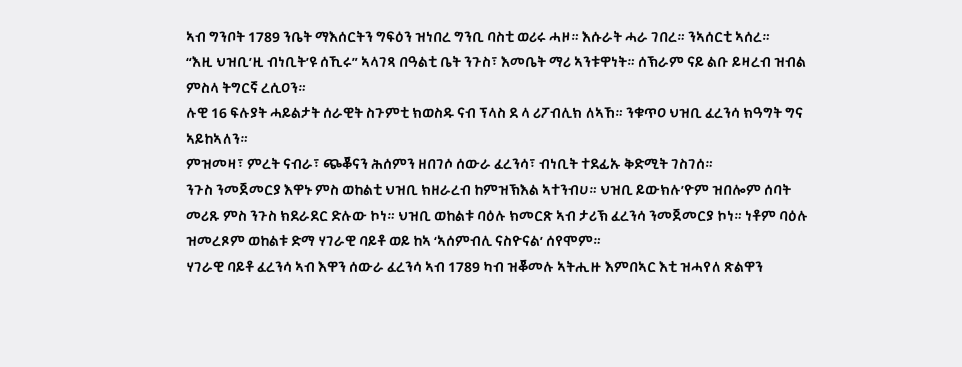ኣብ ግንቦት 1789 ንቤት ማእሰርትን ግፍዕን ዝነበረ ግንቢ ባስቲ ወሪሩ ሓዞ። እሱራት ሓራ ገበረ። ንኣሰርቲ ኣሰረ።
“እዚ ህዝቢ’ዚ ብነቢት’ዩ ሰኺሩ” ኣላገጻ በዓልቲ ቤት ንጉስ፣ እመቤት ማሪ ኣንቱዋነት። ሰኽራም ናይ ልቡ ይዛረብ ዝብል ምስላ ትግርኛ ረሲዐን።
ሉዊ 16 ፍሉያት ሓይልታት ሰራዊት ስጉምቲ ክወስዱ ናብ ፕላስ ደ ላ ሪፖብሊክ ለኣኸ። ንቁጥዐ ህዝቢ ፈረንሳ ክዓግት ግና ኣይከኣለን።
ምዝመዛ፣ ምረት ናብራ፣ ጭቖናን ሕሰምን ዘበገሶ ሰውራ ፈረንሳ፣ ብነቢት ተደፊኡ ቅድሚት ገስገሰ።
ንጉስ ንመጀመርያ እዋኑ ምስ ወከልቲ ህዝቢ ክዘራረብ ከምዝኽእል ኣተንብሀ። ህዝቢ ይውክሉ’ዮም ዝበሎም ሰባት መሪጹ ምስ ንጉስ ክደራደር ድሉው ኮነ። ህዝቢ ወከልቱ ባዕሉ ክመርጽ ኣብ ታሪኽ ፈረንሳ ንመጀመርያ ኮነ። ነቶም ባዕሉ ዝመረጾም ወከልቱ ድማ ሃገራዊ ባይቶ ወይ ከኣ ‘ኣሰምብሊ ናስዮናል’ ሰየሞም።
ሃገራዊ ባይቶ ፈረንሳ ኣብ እዋን ሰውራ ፈረንሳ ኣብ 1789 ካብ ዝቖመሉ ኣትሒዙ እምበኣር እቲ ዝሓየለ ጽልዋን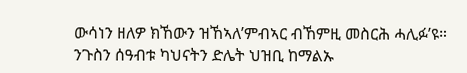ውሳነን ዘለዎ ክኸውን ዝኸኣለ’ምብኣር ብኸምዚ መስርሕ ሓሊፉ’ዩ።
ንጉስን ሰዓብቱ ካህናትን ድሌት ህዝቢ ከማልኡ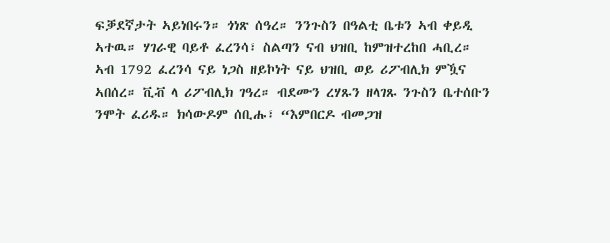ፍቓደኛታት ኣይነበሩን። ጎነጽ ሰዓረ። ንንጉስን በዓልቲ ቤቱን ኣብ ቀይዲ ኣተዉ። ሃገራዊ ባይቶ ፈረንሳ፣ ስልጣን ናብ ህዝቢ ከምዝተረከበ ሓቢረ። ኣብ 1792 ፈረንሳ ናይ ነጋስ ዘይኮነት ናይ ህዝቢ ወይ ሪፖብሊክ ምዃና ኣበሰረ። ቪቭ ላ ሪፖብሊክ ገዓረ። ብደሙን ረሃጹን ዘላገጹ ንጉስን ቤተሰቡን ንሞት ፈሪዱ። ክሳውዶም ሰቢሑ፣ “እምበርዶ ብመጋዝ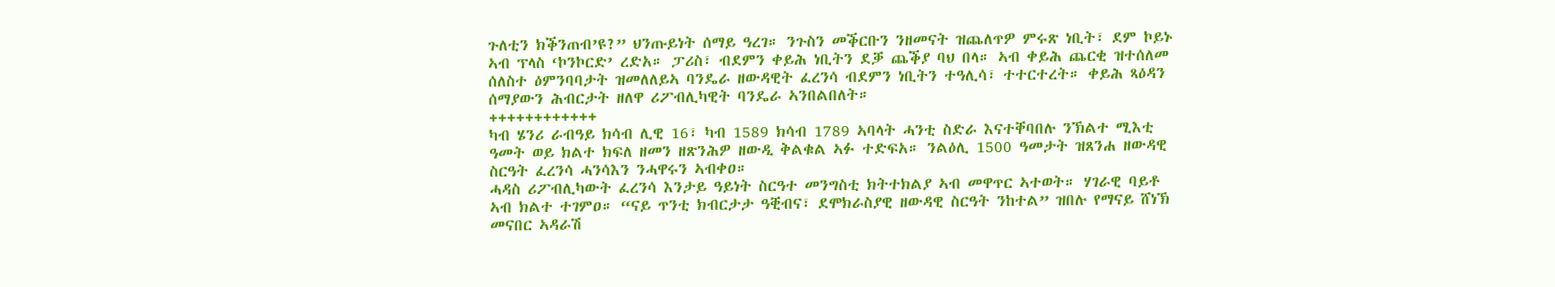ጉለቲን ክቕንጠብ’ዩ?” ህንጡይነት ሰማይ ዓረገ። ንጉስን መቕርቡን ንዘመናት ዝጨለጥዎ ምሩጽ ነቢት፣ ደም ኮይኑ ኣብ ፕላስ ‘ኮንኮርድ’ ረድአ። ፓሪስ፣ ብደምን ቀይሕ ነቢትን ደቓ ጨቕያ ባህ በላ። ኣብ ቀይሕ ጨርቂ ዝተሰለመ ሰለስተ ዕምንባባታት ዝመለለይኣ ባንዴራ ዘውዳዊት ፈረንሳ ብደምን ነቢትን ተዓሊሳ፣ ተተርተረት። ቀይሕ ጻዕዳን ሰማያውን ሕብርታት ዘለዋ ሪፖብሊካዊት ባንዴራ ኣንበልበለት።
++++++++++++
ካብ ሄንሪ ራብዓይ ክሳብ ሊዊ 16፣ ካብ 1589 ክሳብ 1789 ኣባላት ሓንቲ ስድራ እናተቐባበሉ ንኽልተ ሚእቲ ዓመት ወይ ክልተ ክፍለ ዘመን ዘጽንሕዎ ዘውዲ ቅልቁል ኣፉ ተድፍአ። ንልዕሊ 1500 ዓመታት ዝጸንሐ ዘውዳዊ ስርዓት ፈረንሳ ሓንሳእን ንሓዋሩን ኣብቀዐ።
ሓዳስ ሪፖብሊካውት ፈረንሳ እንታይ ዓይነት ስርዓተ መንግስቲ ክትተክልያ ኣብ መዋጥር ኣተወት። ሃገራዊ ባይቶ ኣብ ክልተ ተገምዐ። “ናይ ጥንቲ ክብርታታ ዓቒብና፣ ደሞክራስያዊ ዘውዳዊ ስርዓት ንከተል” ዝበሉ የማናይ ሸነኽ መናበር ኣዳራሽ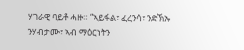ሃገራዊ ባይቶ ሓዙ። “ኣይፋል፣ ፈረንሳ፣ ንድኽኡ ንሃብታሙ፣ ኣብ ማዕርነትን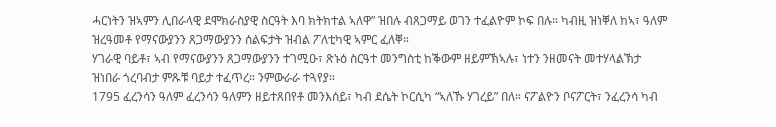ሓርነትን ዝኣምን ሊበራላዊ ደሞክራስያዊ ስርዓት እባ ክትክተል ኣለዋ” ዝበሉ ብጸጋማይ ወገን ተፈልዮም ኮፍ በሉ። ካብዚ ዝነቐለ ከኣ፣ ዓለም ዝረዓመቶ የማናውያንን ጸጋማውያንን ሰልፍታት ዝብል ፖለቲካዊ ኣምር ፈለቐ።
ሃገራዊ ባይቶ፣ ኣብ የማናውያንን ጸጋማውያንን ተገሚዑ፣ ጽኑዕ ስርዓተ መንግስቲ ከቕውም ዘይምኽኣሉ፣ ነተን ንዘመናት መተሃላልኽታ ዝነበራ ጎረባብታ ምጹቹ ባይታ ተፈጥረ። ንምውራራ ተጓየያ።
1795 ፈረንሳን ዓለም ፈረንሳን ዓለምን ዘይተጸበየቶ መንእሰይ፣ ካብ ደሴት ኮርሲካ “ኣለኹ ሃገረይ” በለ። ናፖልዮን ቦናፖርት፣ ንፈረንሳ ካብ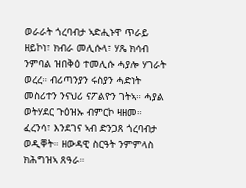ወራራት ጎረባብታ ኣድሒኑዋ ጥራይ ዘይኮነ፣ ክብራ መሊሱላ፣ ሃጼ ክሳብ ንምባል ዝበቅዕ ተመሊሱ ሓያሎ ሃገራት ወረረ። ብሪጣንያን ሩስያን ሓድነት መስሪተን ንናህሪ ናፖልዮን ገትኣ። ሓያል ወትሃደር ጉዕዝኡ ብምርኮ ዛዘመ።
ፈረንሳ፣ እንደገና ኣብ ድንጋጸ ጎረባብታ ወዲቐት። ዘውዳዊ ስርዓት ንምምላስ ክሕግዝኣ ጸዓራ።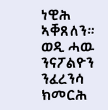ነዊሕ ኣቐጸለን። ወዲ ሓዉ ንናፖልዮን ንፈረንሳ ክመርሕ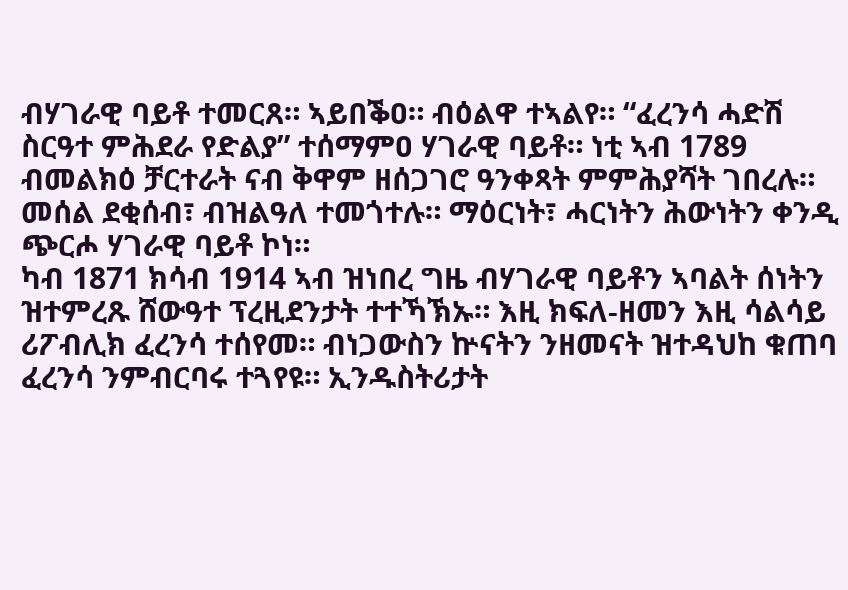ብሃገራዊ ባይቶ ተመርጸ። ኣይበቕዐ። ብዕልዋ ተኣልየ። “ፈረንሳ ሓድሽ ስርዓተ ምሕደራ የድልያ” ተሰማምዐ ሃገራዊ ባይቶ። ነቲ ኣብ 1789 ብመልክዕ ቻርተራት ናብ ቅዋም ዘሰጋገሮ ዓንቀጻት ምምሕያሻት ገበረሉ። መሰል ደቂሰብ፣ ብዝልዓለ ተመጎተሉ። ማዕርነት፣ ሓርነትን ሕውነትን ቀንዲ ጭርሖ ሃገራዊ ባይቶ ኮነ።
ካብ 1871 ክሳብ 1914 ኣብ ዝነበረ ግዜ ብሃገራዊ ባይቶን ኣባልት ሰነትን ዝተምረጹ ሸውዓተ ፕረዚደንታት ተተኻኽኡ። እዚ ክፍለ-ዘመን እዚ ሳልሳይ ሪፖብሊክ ፈረንሳ ተሰየመ። ብነጋውስን ኵናትን ንዘመናት ዝተዳህከ ቁጠባ ፈረንሳ ንምብርባሩ ተጓየዩ። ኢንዱስትሪታት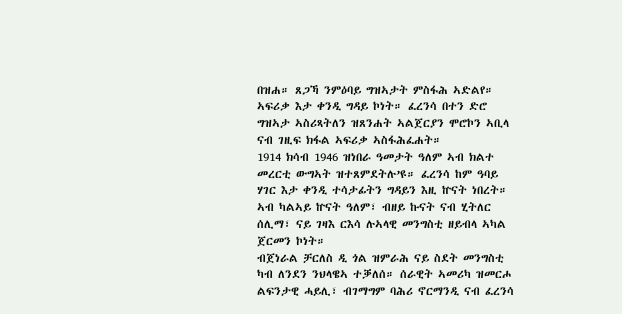በዝሐ። ጸጋኻ ንምዕባይ ግዝኣታት ምስፋሕ ኣድልየ። ኣፍሪቃ እታ ቀንዲ ግዳይ ኮነት። ፈረንሳ በተን ድሮ ግዝኣታ ኣስሪጻትለን ዝጸንሐት ኣልጀርያን ሞሮኮን ኣቢላ ናብ ገዚፍ ክፋል ኣፍሪቃ ኣስፋሕፈሐት።
1914 ክሳብ 1946 ዝነበራ ዓመታት ዓለም ኣብ ክልተ መረርቲ ውግኣት ዝተጸምደትሉ’ዩ። ፈረንሳ ከም ዓባይ ሃገር እታ ቀንዲ ተሳታፊትን ግዳይን እዚ ኵናት ነበረት። ኣብ ካልኣይ ኵናት ዓለም፣ ብዘይ ኩናት ናብ ሂትለር ሰሊማ፣ ናይ ገዛእ ርእሳ ሉኣላዊ መንግስቲ ዘይብላ ኣካል ጀርመን ኮነት።
ብጀነራል ቻርለስ ዲ ጎል ዝምራሕ ናይ ስደት መንግስቲ ካብ ለንደን ንህላዌኣ ተቓለሰ። ሰራዊት ኣመሪካ ዝመርሖ ልፍንታዊ ሓይሊ፣ ብገማግም ባሕሪ ኖርማንዲ ናብ ፈረንሳ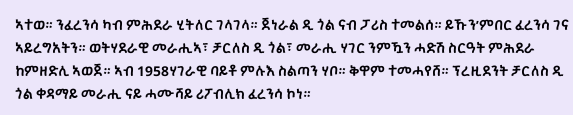ኣተወ። ንፈረንሳ ካብ ምሕደራ ሂትለር ገላገላ። ጀነራል ዲ ጎል ናብ ፓሪስ ተመልሰ። ይኹን’ምበር ፈረንሳ ገና ኣይረግአትን። ወትሃደራዊ መራሒኣ፣ ቻርለስ ዲ ጎል፣ መራሒ ሃገር ንምዃን ሓድሽ ስርዓት ምሕደራ ከምዘድሊ ኣወጀ። ኣብ 1958ሃገራዊ ባይቶ ምሉእ ስልጣን ሃቦ። ቅዋም ተመሓየሸ። ፕረዚደንት ቻርለስ ዲ ጎል ቀዳማይ መራሒ ናይ ሓሙሻይ ሪፖብሊክ ፈረንሳ ኮነ።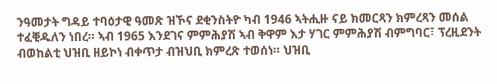ንዓመታት ግዳይ ተባዕታዊ ዓመጽ ዝኾና ደቂንስትዮ ካብ 1946 ኣትሒዙ ናይ ክመርጻን ክምረጻን መሰል ተፈቒዱለን ነበረ። ኣብ 1965 እንደገና ምምሕያሽ ኣብ ቅዋም እታ ሃገር ምምሕያሽ ብምግባር፣ ፕረዚደንት ብወከልቲ ህዝቢ ዘይኮነ ብቀጥታ ብዝህቢ ክምረጽ ተወሰነ። ህዝቢ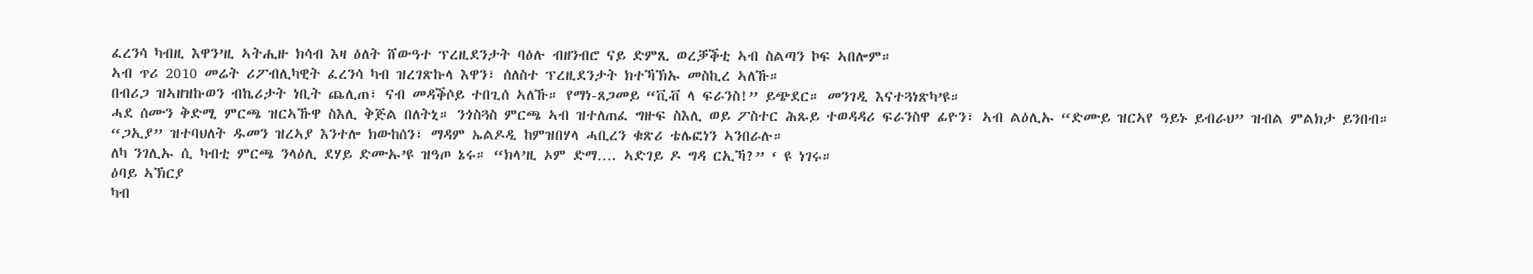ፈረንሳ ካብዚ እዋን’ዚ ኣትሒዙ ክሳብ እዛ ዕለት ሸውዓተ ፕረዚደንታት ባዕሉ ብዘንብሮ ናይ ድምጺ ወረቓቕቲ ኣብ ስልጣን ኮፍ ኣበሎም።
ኣብ ጥሪ 2010 መሬት ሪፖብሊካዊት ፈረንሳ ካብ ዝረገጽኩላ እዋን፣ ሰለስተ ፕረዚደንታት ክተኻኽኡ መስኪረ ኣለኹ።
በብሪጋ ዝኣዘዝኩወን ብኬሪታት ነቢት ጨሊጠ፣ ናብ መዳቕሶይ ተበጊሰ ኣለኹ። የማነ-ጸጋመይ “ቪቭ ላ ፍራንስ!” ይጭደር። መንገዲ እናተጓነጽካ’ዩ።
ሓደ ሰሙን ቅድሚ ምርጫ ዝርኣኹዋ ስእሊ ቅጅል በለትኒ። ንጎስጓስ ምርጫ ኣብ ዝተለጠፈ ግዙፍ ስእሊ ወይ ፖስተር ሕጹይ ተወዳዳሪ ፍራንስዋ ፊዮን፣ ኣብ ልዕሊኡ “ድሙይ ዝርኣየ ዓይኑ ይብራህ” ዝብል ምልክታ ይንበብ።
“ጋኢያ” ዝተባህለት ዱመን ዝረኣያ እንተሎ ክውከሰን፣ ማዳም ኤልዶዲ ከምዝበሃላ ሓቢረን ቁጽሪ ቴሌፎነን ኣንበራሉ።
ለካ ንገሊኡ ሲ ካብቲ ምርጫ ንላዕሊ ደሃይ ድሙኡ’ዩ ዝዓጦ ኔሩ። “ክላ’ዚ ኦም ድማ…. ኣድገይ ዶ ግዳ ርኢኻ?” ‘ ዩ ነገሩ።
ዕባይ ኣኽርያ
ካብ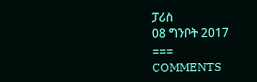ፓሪስ
08 ግንቦት 2017
===
COMMENTS